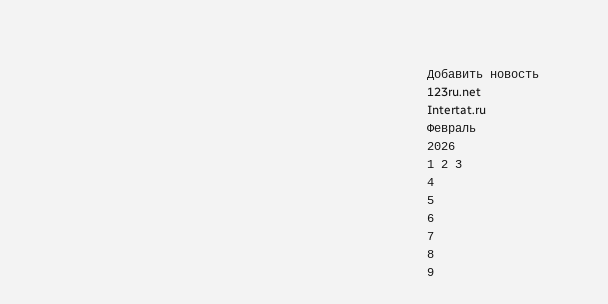Добавить новость
123ru.net
Intertat.ru
Февраль
2026
1 2 3
4
5
6
7
8
9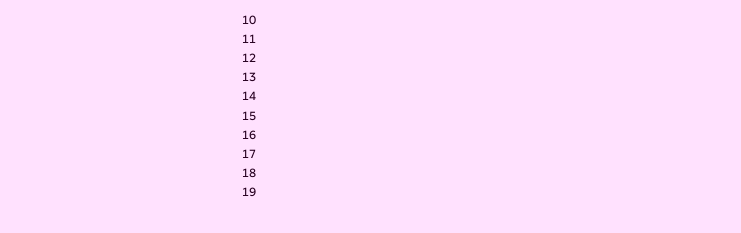10
11
12
13
14
15
16
17
18
19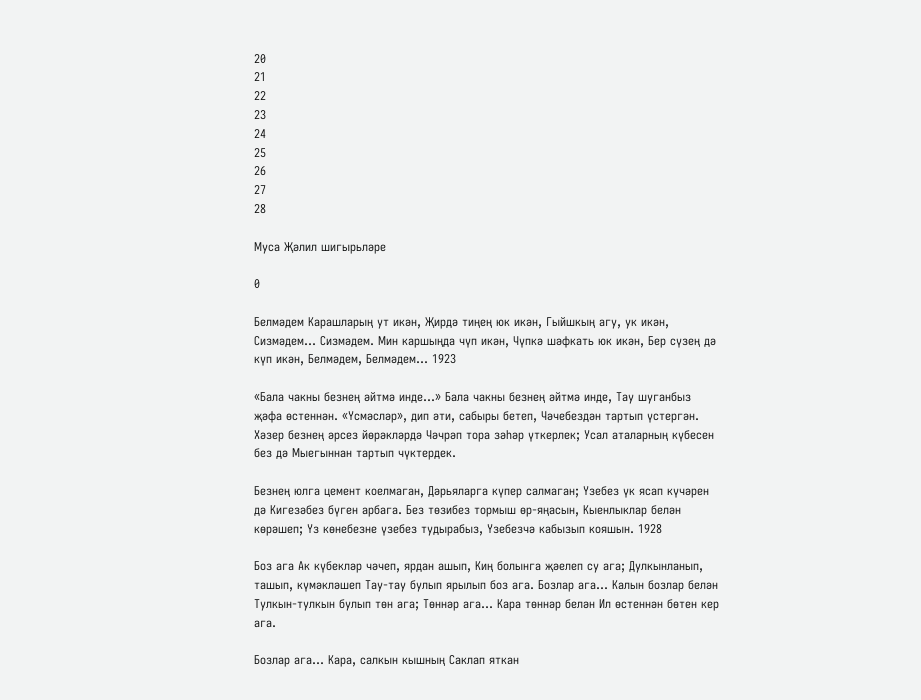20
21
22
23
24
25
26
27
28

Муса Җәлил шигырьләре

0

Белмәдем Карашларың ут икән, Җирдә тиңең юк икән, Гыйшкың агу, ук икән, Сизмәдем… Сизмәдем. Мин каршыңда чүп икән, Чүпкә шәфкать юк икән, Бер сүзең дә күп икән, Белмәдем, Белмәдем… 1923

«Бала чакны безнең әйтмә инде...» Бала чакны безнең әйтмә инде, Тау шуганбыз җәфа өстеннән. «Үсмәсләр», дип әти, сабыры бетеп, Чәчебездән тартып үстергән. Хәзер безнең әрсез йөрәкләрдә Чәчрәп тора зәһәр үткерлек; Усал аталарның күбесен без дә Мыегыннан тартып чүктердек.

Безнең юлга цемент коелмаган, Дәрьяларга күпер салмаган; Үзебез үк ясап күчәрен дә Кигезәбез бүген арбага. Без төзибез тормыш өр-яңасын, Кыенлыклар белән көрәшеп; Үз көнебезне үзебез тудырабыз, Үзебезчә кабызып кояшын. 1928

Боз ага Ак күбекләр чәчеп, ярдан ашып, Киң болынга җәелеп су ага; Дулкынланып, ташып, күмәкләшеп Тау-тау булып ярылып боз ага. Бозлар ага… Калын бозлар белән Тулкын-тулкын булып төн ага; Төннәр ага… Кара төннәр белән Ил өстеннән бөтен кер ага.

Бозлар ага… Кара, салкын кышның Саклап яткан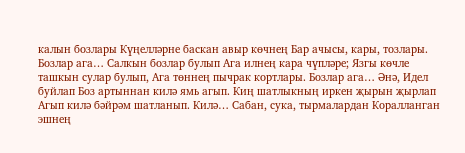калын бозлары Күңелләрне баскан авыр көчнең Бар ачысы, кары, тозлары. Бозлар ага… Салкын бозлар булып Ага илнең кара чүпләре; Язгы көчле ташкын сулар булып, Ага төннең пычрак кортлары. Бозлар ага… Әнә, Идел буйлап Боз артыннан килә ямь агып. Киң шатлыкның иркен җырын җырлап Агып килә бәйрәм шатланып. Килә… Сабан, сука, тырмалардан Коралланган эшнең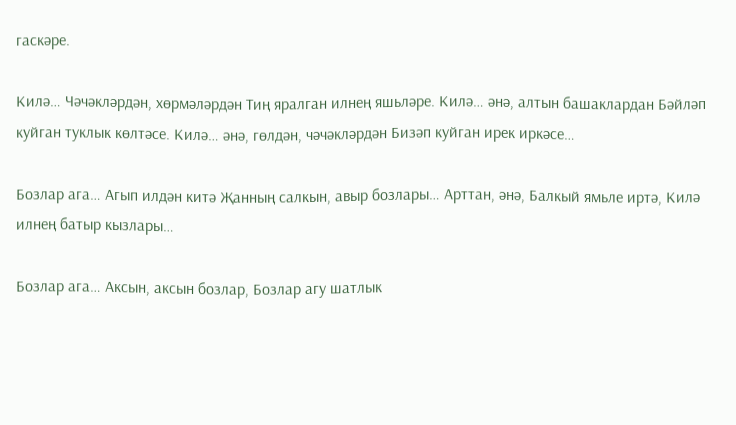гаскәре.

Килә… Чәчәкләрдән, хөрмәләрдән Тиң яралган илнең яшьләре. Килә… әнә, алтын башаклардан Бәйләп куйган туклык көлтәсе. Килә… әнә, гөлдән, чәчәкләрдән Бизәп куйган ирек иркәсе…

Бозлар ага… Агып илдән китә Җанның салкын, авыр бозлары… Арттан, әнә, Балкый ямьле иртә, Килә илнең батыр кызлары…

Бозлар ага… Аксын, аксын бозлар, Бозлар агу шатлык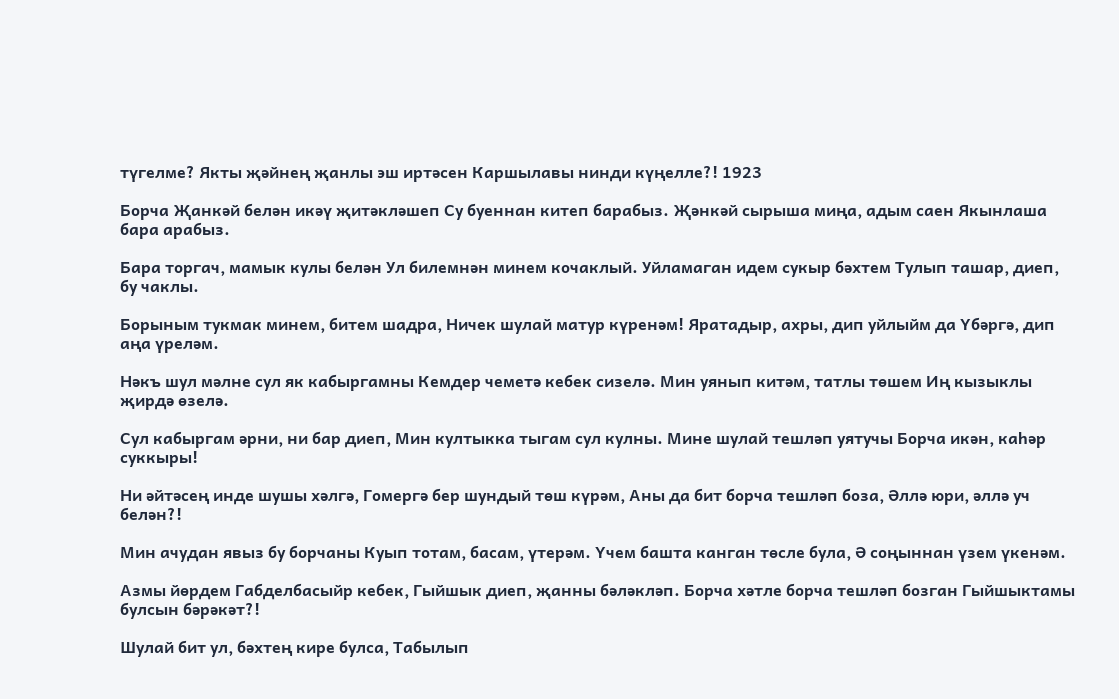түгелме? Якты җәйнең җанлы эш иртәсен Каршылавы нинди күңелле?! 1923

Борча Җанкәй белән икәү җитәкләшеп Су буеннан китеп барабыз. Җәнкәй сырыша миңа, адым саен Якынлаша бара арабыз.

Бара торгач, мамык кулы белән Ул билемнән минем кочаклый. Уйламаган идем сукыр бәхтем Тулып ташар, диеп, бу чаклы.

Борыным тукмак минем, битем шадра, Ничек шулай матур күренәм! Яратадыр, ахры, дип уйлыйм да Үбәргә, дип аңа үреләм.

Нәкъ шул мәлне сул як кабыргамны Кемдер чеметә кебек сизелә. Мин уянып китәм, татлы төшем Иң кызыклы җирдә өзелә.

Сул кабыргам әрни, ни бар диеп, Мин култыкка тыгам сул кулны. Мине шулай тешләп уятучы Борча икән, каһәр суккыры!

Ни әйтәсең инде шушы хәлгә, Гомергә бер шундый төш күрәм, Аны да бит борча тешләп боза, Әллә юри, әллә уч белән?!

Мин ачудан явыз бу борчаны Куып тотам, басам, үтерәм. Үчем башта канган төсле була, Ә соңыннан үзем үкенәм.

Азмы йөрдем Габделбасыйр кебек, Гыйшык диеп, җанны бәләкләп. Борча хәтле борча тешләп бозган Гыйшыктамы булсын бәрәкәт?!

Шулай бит ул, бәхтең кире булса, Табылып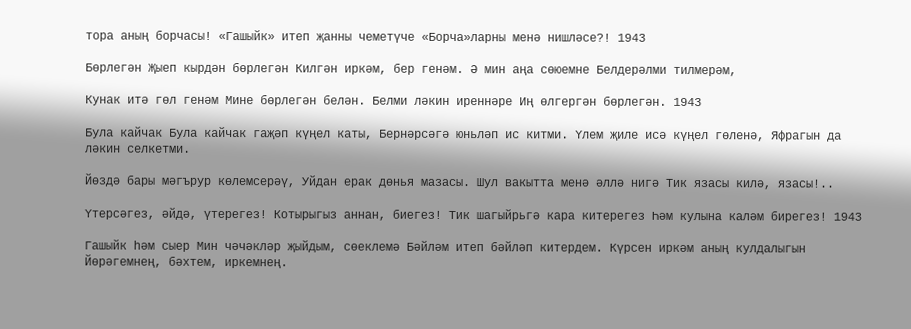тора аның борчасы! «Гашыйк» итеп җанны чеметүче «Борча»ларны менә нишләсе?! 1943

Бөрлегән Җыеп кырдән бөрлегән Килгән иркәм, бер генәм. Ә мин аңа сөюемне Белдерәлми тилмерәм,

Кунак итә гөл генәм Мине бөрлегән белән. Белми ләкин иреннәре Иң өлгергән бөрлегән. 1943

Була кайчак Була кайчак гаҗәп күңел каты, Бернәрсәгә юньләп ис китми. Үлем җиле исә күңел гөленә, Яфрагын да ләкин селкетми.

Йөздә бары мәгърур көлемсерәү, Уйдан ерак дөнья мазасы. Шул вакытта менә әллә нигә Тик язасы килә, язасы!..

Үтерсәгез, әйдә, үтерегез! Котырыгыз аннан, биегез! Тик шагыйрьгә кара китерегез Һәм кулына каләм бирегез! 1943

Гашыйк һәм сыер Мин чәчәкләр җыйдым, сөеклемә Бәйләм итеп бәйләп китердем. Күрсен иркәм аның кулдалыгын Йөрәгемнең, бәхтем, иркемнең.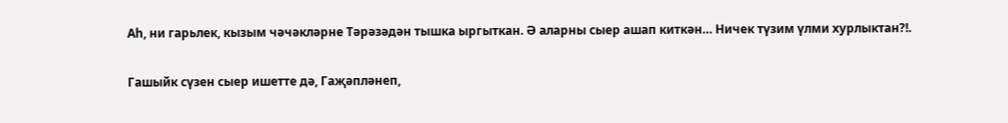Аһ, ни гарьлек, кызым чәчәкләрне Тәрәзәдән тышка ыргыткан. Ә аларны сыер ашап киткән… Ничек түзим үлми хурлыктан?!.

Гашыйк сүзен сыер ишетте дә, Гаҗәпләнеп,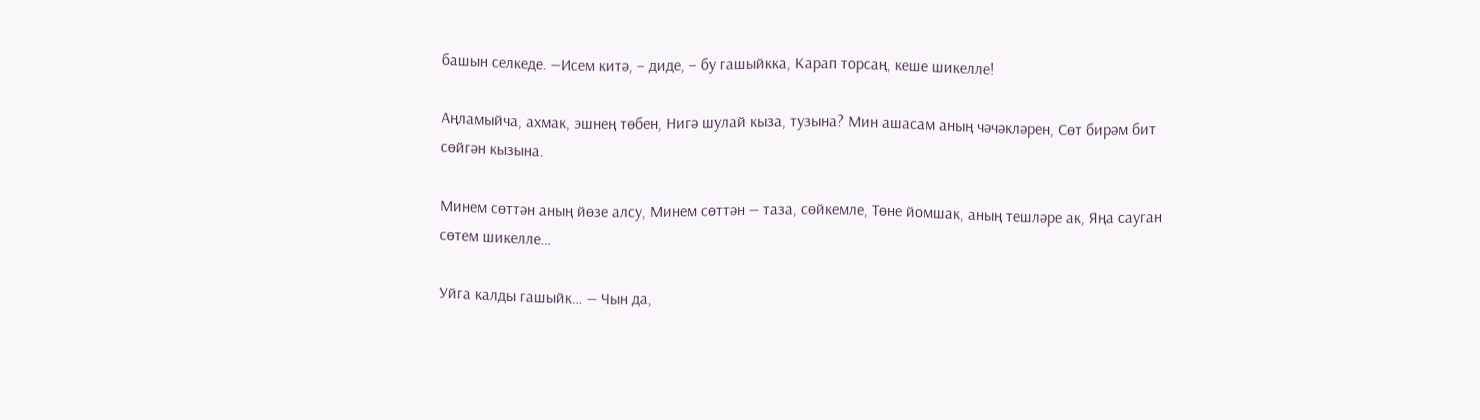башын селкеде. —Исем китә, – диде, – бу гашыйкка, Карап торсаң, кеше шикелле!

Аңламыйча, ахмак, эшнең төбен, Нигә шулай кыза, тузына? Мин ашасам аның чәчәкләрен, Сөт бирәм бит сөйгән кызына.

Минем сөттән аның йөзе алсу, Минем сөттән — таза, сөйкемле, Төне йомшак, аның тешләре ак, Яңа сауган сөтем шикелле…

Уйга калды гашыйк… — Чын да,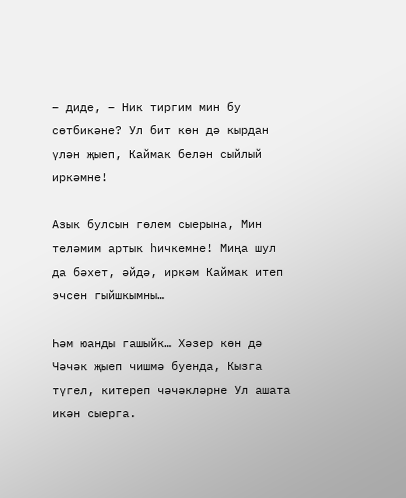– диде, – Ник тиргим мин бу сөтбикәне? Ул бит көн дә кырдан үлән җыеп, Каймак белән сыйлый иркәмне!

Азык булсын гөлем сыерына, Мин теләмим артык һичкемне! Миңа шул да бәхет, әйдә, иркәм Каймак итеп эчсен гыйшкымны…

Һәм юанды гашыйк… Хәзер көн дә Чәчәк җыеп чишмә буенда, Кызга түгел, китереп чәчәкләрне Ул ашата икән сыерга.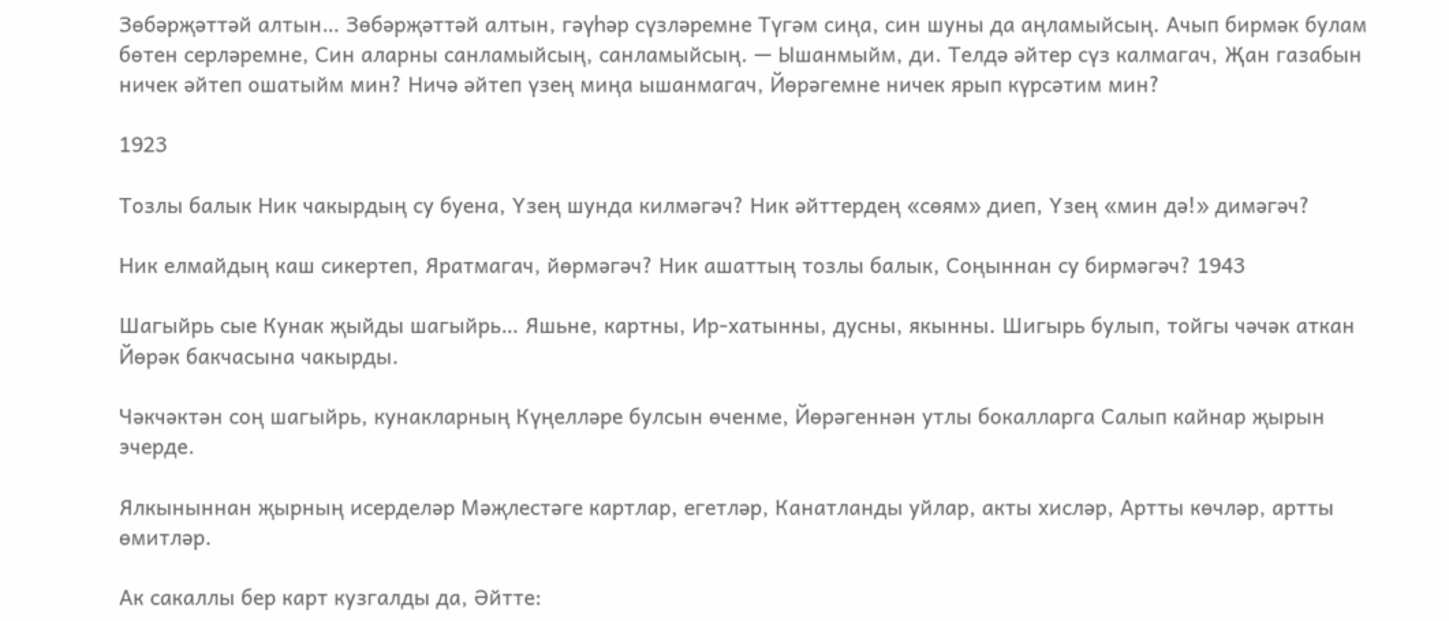Зөбәрҗәттәй алтын… Зөбәрҗәттәй алтын, гәүһәр сүзләремне Түгәм сиңа, син шуны да аңламыйсың. Ачып бирмәк булам бөтен серләремне, Син аларны санламыйсың, санламыйсың. — Ышанмыйм, ди. Телдә әйтер сүз калмагач, Җан газабын ничек әйтеп ошатыйм мин? Ничә әйтеп үзең миңа ышанмагач, Йөрәгемне ничек ярып күрсәтим мин?

1923

Тозлы балык Ник чакырдың су буена, Үзең шунда килмәгәч? Ник әйттердең «сөям» диеп, Үзең «мин дә!» димәгәч?

Ник елмайдың каш сикертеп, Яратмагач, йөрмәгәч? Ник ашаттың тозлы балык, Соңыннан су бирмәгәч? 1943

Шагыйрь сые Кунак җыйды шагыйрь… Яшьне, картны, Ир-хатынны, дусны, якынны. Шигырь булып, тойгы чәчәк аткан Йөрәк бакчасына чакырды.

Чәкчәктән соң шагыйрь, кунакларның Күңелләре булсын өченме, Йөрәгеннән утлы бокалларга Салып кайнар җырын эчерде.

Ялкыныннан җырның исерделәр Мәҗлестәге картлар, егетләр, Канатланды уйлар, акты хисләр, Артты көчләр, артты өмитләр.

Ак сакаллы бер карт кузгалды да, Әйтте: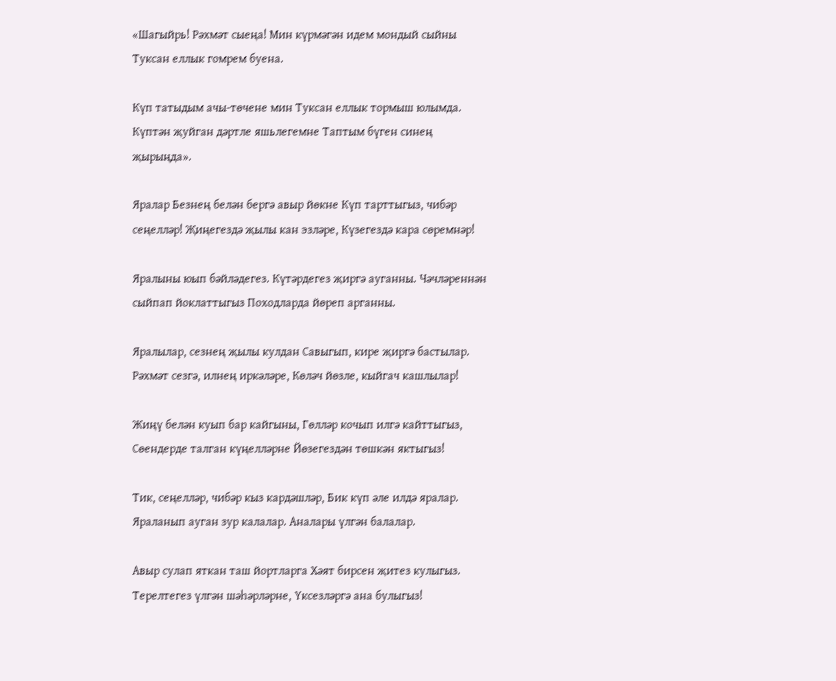«Шагыйрь! Рәхмәт сыеңа! Мин күрмәгән идем мондый сыйны Туксан еллык гомрем буена.

Күп татыдым ачы-төчене мин Туксан еллык тормыш юлымда. Күптән җуйган дәртле яшьлегемне Таптым бүген синең җырыңда».

Яралар Безнең белән бергә авыр йөкне Күп тарттыгыз, чибәр сеңелләр! Җиңегездә җылы кан эзләре, Күзегездә кара сөремнәр!

Яралыны юып бәйләдегез. Күтәрдегез җиргә ауганны. Чәчләреннән сыйпап йоклаттыгыз Походларда йөреп арганны.

Яралылар, сезнең җылы кулдан Савыгып, кире җиргә бастылар. Рәхмәт сезгә, илнең иркәләре, Көләч йөзле, кыйгач кашлылар!

Жиңү белән куып бар кайгыны, Гөлләр кочып илгә кайттыгыз, Сөендерде талган күңелләрне Йөзегездән төшкән яктыгыз!

Тик, сеңелләр, чибәр кыз кардәшләр, Бик күп әле илдә яралар. Яраланып ауган зур калалар. Аналары үлгән балалар.

Авыр сулап яткан таш йортларга Хәят бирсен җитез кулыгыз. Терелтегез үлгән шәһәрләрне, Үксезләргә ана булыгыз!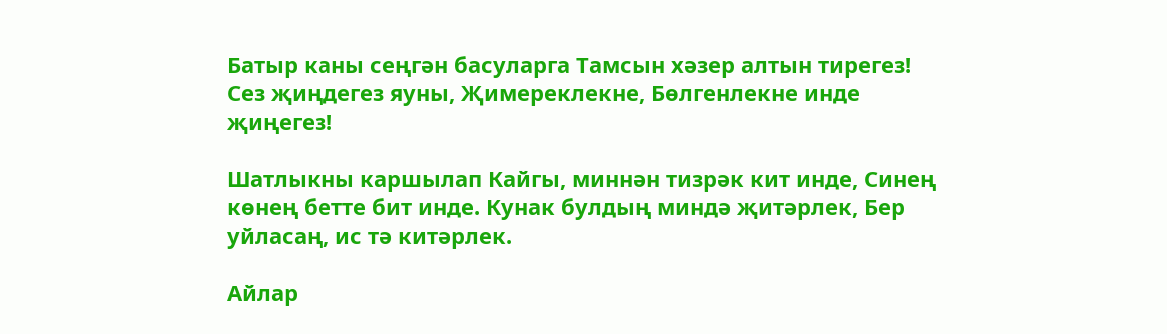Батыр каны сеңгән басуларга Тамсын хәзер алтын тирегез! Сез җиңдегез яуны, Җимереклекне, Бөлгенлекне инде җиңегез!

Шатлыкны каршылап Кайгы, миннән тизрәк кит инде, Синең көнең бетте бит инде. Кунак булдың миндә җитәрлек, Бер уйласаң, ис тә китәрлек.

Айлар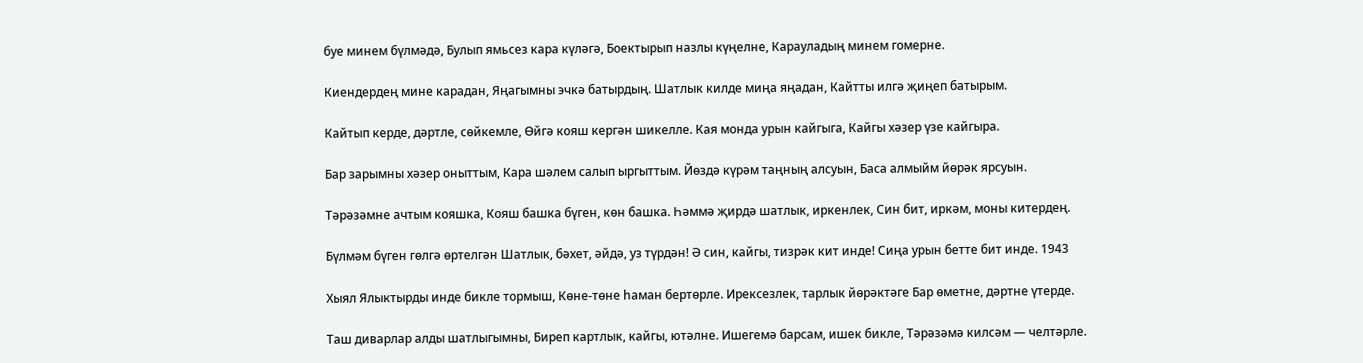буе минем бүлмәдә, Булып ямьсез кара күләгә, Боектырып назлы күңелне, Карауладың минем гомерне.

Киендердең мине карадан, Яңагымны эчкә батырдың. Шатлык килде миңа яңадан, Кайтты илгә җиңеп батырым.

Кайтып керде, дәртле, сөйкемле, Өйгә кояш кергән шикелле. Кая монда урын кайгыга, Кайгы хәзер үзе кайгыра.

Бар зарымны хәзер оныттым, Кара шәлем салып ыргыттым. Йөздә күрәм таңның алсуын, Баса алмыйм йөрәк ярсуын.

Тәрәзәмне ачтым кояшка, Кояш башка бүген, көн башка. Һәммә җирдә шатлык, иркенлек, Син бит, иркәм, моны китердең.

Бүлмәм бүген гөлгә өртелгән Шатлык, бәхет, әйдә, уз түрдән! Ә син, кайгы, тизрәк кит инде! Сиңа урын бетте бит инде. 1943

Хыял Ялыктырды инде бикле тормыш, Көне-төне һаман бертөрле. Ирексезлек, тарлык йөрәктәге Бар өметне, дәртне үтерде.

Таш диварлар алды шатлыгымны, Биреп картлык, кайгы, ютәлне. Ишегемә барсам, ишек бикле, Тәрәзәмә килсәм — челтәрле.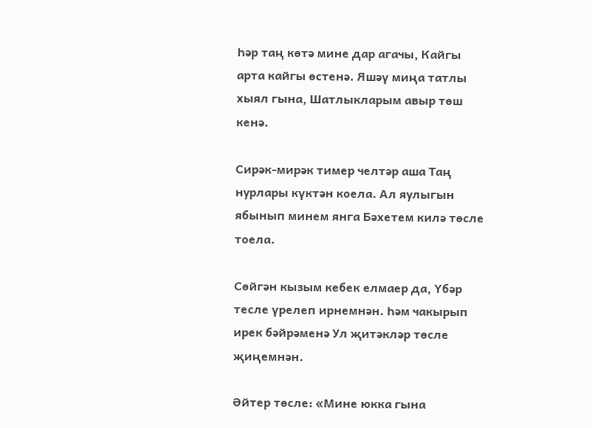Һәр таң көтә мине дар агачы, Кайгы арта кайгы өстенә. Яшәү миңа татлы хыял гына, Шатлыкларым авыр төш кенә.

Сирәк-мирәк тимер челтәр аша Таң нурлары күктән коела. Ал яулыгын ябынып минем янга Бәхетем килә төсле тоела.

Сөйгән кызым кебек елмаер да, Үбәр тесле үрелеп ирнемнән. Һәм чакырып ирек бәйрәменә Ул җитәкләр төсле җиңемнән.

Әйтер төсле: «Мине юкка гына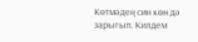Көтмәдең син көн дә зарыгып. Килдем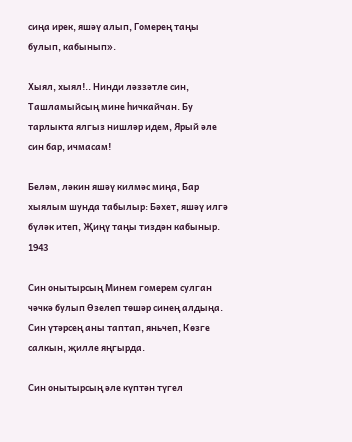сиңа ирек, яшәү алып, Гомерең таңы булып, кабынып».

Хыял, хыял!.. Нинди ләззәтле син, Ташламыйсың мине һичкайчан. Бу тарлыкта ялгыз нишләр идем, Ярый әле син бар, ичмасам!

Беләм, ләкин яшәү килмәс миңа, Бар хыялым шунда табылыр: Бәхет, яшәү илгә бүләк итеп, Җиңү таңы тиздән кабыныр. 1943

Син онытырсың Минем гомерем сулган чәчкә булып Өзелеп төшәр синең алдыңа. Син үтәрсең аны таптап, яньчеп, Көзге салкын, җилле яңгырда.

Син онытырсың әле күптән түгел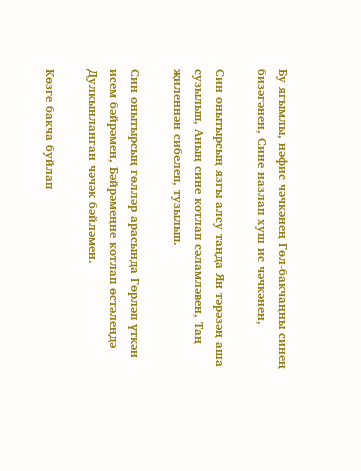Бу ягымлы, нәфис чәчкәнең Гөл-бакчаңны синең бизәгәнен, Сине назлап хуш ис чәчкәнен,

Син онытырсың язгы алсу таңда Ян тәрәзәң аша сузылып, Аның сине котлап сәламләвен, Таң җиленнән сибелеп, тузылып.

Син онытырсың гөлләр арасында Гөрләп үткән исем бәйрәмен, Бәйрәмеңне котлап өстәлеңдә Дулкынланган чәчәк бәйләмен.

Көзге бакча буйлап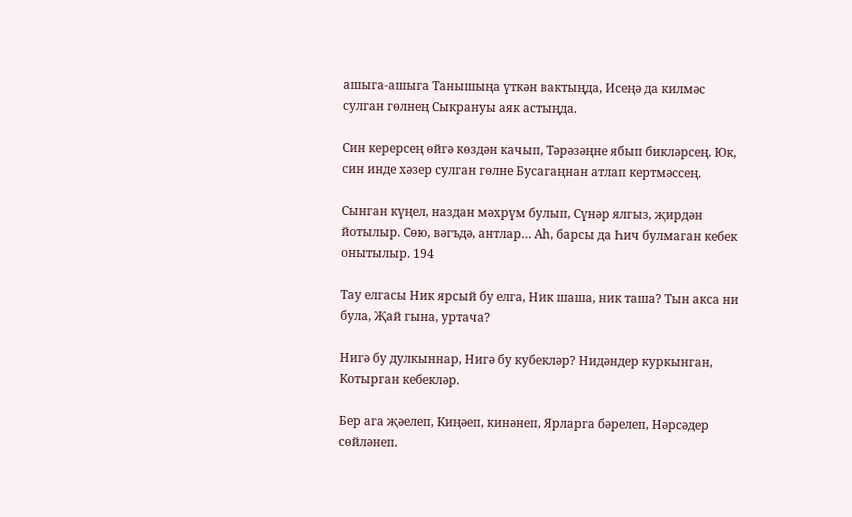ашыга-ашыга Танышыңа үткән вактыңда, Исеңә да килмәс сулган гөлнең Сыкрануы аяк астыңда.

Син керерсең өйгә көздән качып, Тәрәзәңне ябып бикләрсең. Юк, син инде хәзер сулган гөлне Бусагаңнан атлап кертмәссең.

Сынган күңел, наздан мәхрүм булып, Сүнәр ялгыз, җирдән йотылыр. Сөю, вәгъдә, антлар… Аһ, барсы да Һич булмаган кебек онытылыр. 194

Тау елгасы Ник ярсый бу елга, Ник шаша, ник таша? Тын акса ни була, Җай гына, уртача?

Нигә бу дулкыннар, Нигә бу кубекләр? Нидәндер куркынган, Котырган кебекләр.

Бер ага җәелеп, Киңәеп, кинәнеп, Ярларга бәрелеп, Нәрсәдер сөйләнеп.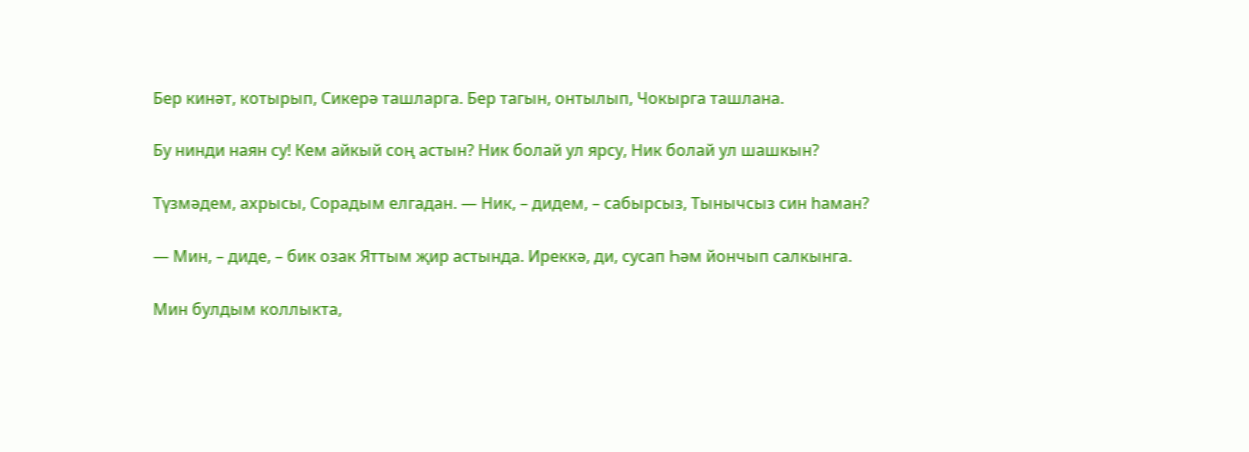Бер кинәт, котырып, Сикерә ташларга. Бер тагын, онтылып, Чокырга ташлана.

Бу нинди наян су! Кем айкый соң астын? Ник болай ул ярсу, Ник болай ул шашкын?

Түзмәдем, ахрысы, Сорадым елгадан. — Ник, – дидем, – сабырсыз, Тынычсыз син һаман?

— Мин, – диде, – бик озак Яттым җир астында. Иреккә, ди, сусап Һәм йончып салкынга.

Мин булдым коллыкта,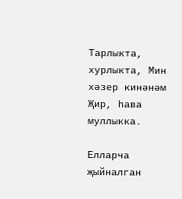Тарлыкта, хурлыкта, Мин хәзер кинәнәм Җир, һава муллыкка.

Елларча җыйналган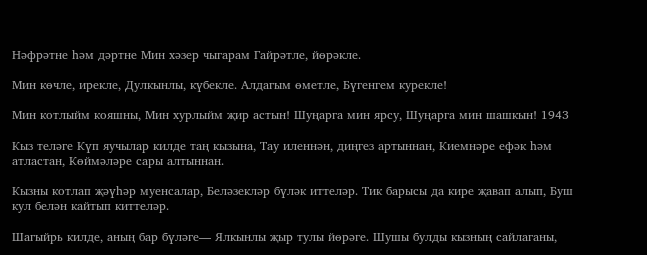Нәфрәтне һәм дәртне Мин хәзер чыгарам Гайрәтле, йөрәкле.

Мин көчле, ирекле, Дулкынлы, күбекле. Алдагым өметле, Бүгенгем курекле!

Мин котлыйм кояшны, Мин хурлыйм җир астын! Шуңарга мин ярсу, Шуңарга мин шашкын! 1943

Кыз теләге Күп яучылар килде таң кызына, Тау иленнән, диңгез артыннан, Киемнәре ефәк һәм атластан, Көймәләре сары алтыннан.

Кызны котлап җәүһәр муенсалар, Беләзекләр бүләк иттеләр. Тик барысы да кире җавап алып, Буш кул белән кайтып киттеләр.

Шагыйрь килде, аның бар бүләге— Ялкынлы җыр тулы йөрәге. Шушы булды кызның сайлаганы,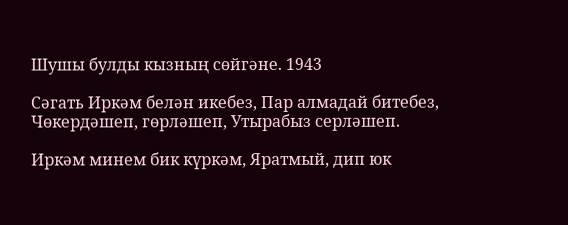Шушы булды кызның сөйгәне. 1943

Сәгать Иркәм белән икебез, Пар алмадай битебез, Чөкердәшеп, гөрләшеп, Утырабыз серләшеп.

Иркәм минем бик күркәм, Яратмый, дип юк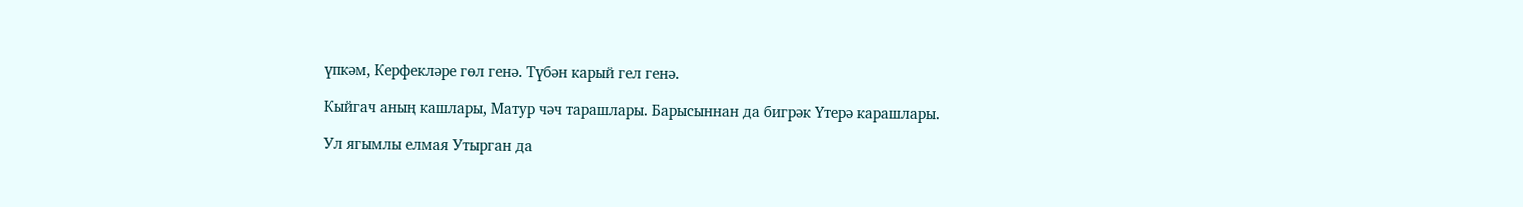үпкәм, Керфекләре гөл генә. Түбән карый гел генә.

Кыйгач аның кашлары, Матур чәч тарашлары. Барысыннан да бигрәк Үтерә карашлары.

Ул ягымлы елмая Утырган да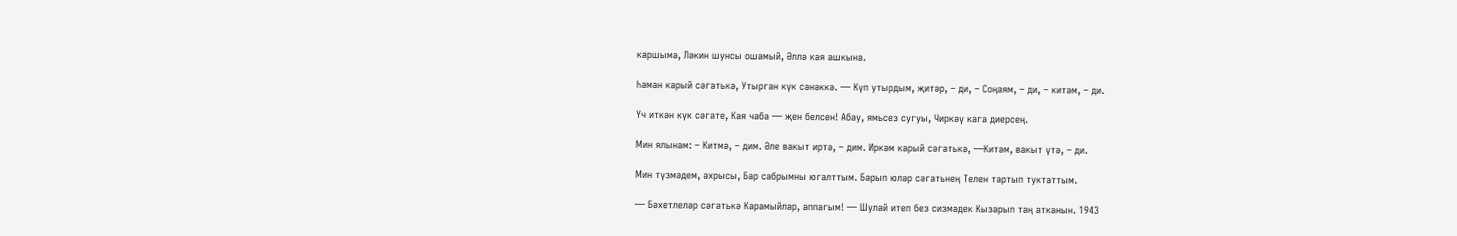каршыма, Ләкин шунсы ошамый, Әллә кая ашкына.

Һаман карый сәгатькә, Утырган күк сәнәккә. — Күп утырдым, җитәр, – ди, – Соңаям, – ди, – китәм, – ди.

Үч иткән күк сәгате, Кая чаба — җен белсен! Абау, ямьсез сугуы, Чиркәү кага диерсең.

Мин ялынам: – Китмә, – дим. Әле вакыт иртә, – дим. Иркәм карый сәгатькә, —Китәм, вакыт үтә, – ди.

Мин түзмәдем, ахрысы, Бар сабрымны югалттым. Барып юләр сәгатьнең Телен тартып туктаттым.

— Бәхетлеләр сәгатькә Карамыйлар, аппагым! — Шулай итеп без сизмәдек Кызарып таң атканын. 1943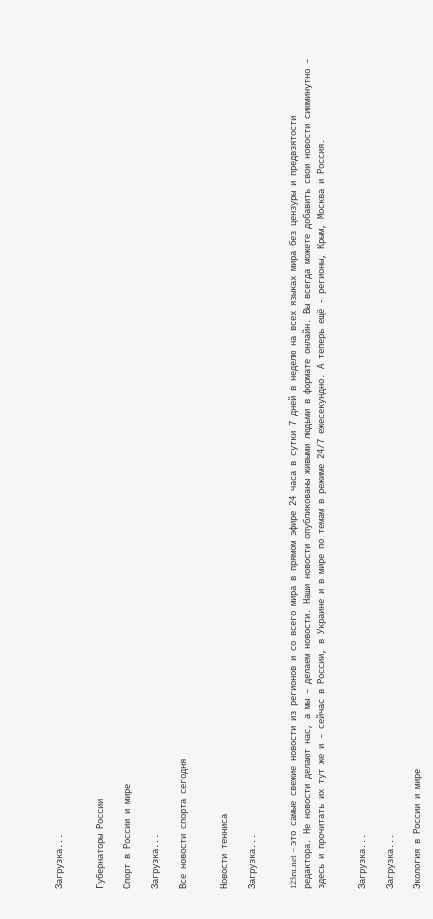Загрузка...


Губернаторы России

Спорт в России и мире

Загрузка...

Все новости спорта сегодня


Новости тенниса

Загрузка...


123ru.net – это самые свежие новости из регионов и со всего мира в прямом эфире 24 часа в сутки 7 дней в неделю на всех языках мира без цензуры и предвзятости редактора. Не новости делают нас, а мы – делаем новости. Наши новости опубликованы живыми людьми в формате онлайн. Вы всегда можете добавить свои новости сиюминутно – здесь и прочитать их тут же и – сейчас в России, в Украине и в мире по темам в режиме 24/7 ежесекундно. А теперь ещё - регионы, Крым, Москва и Россия.


Загрузка...

Загрузка...

Экология в России и мире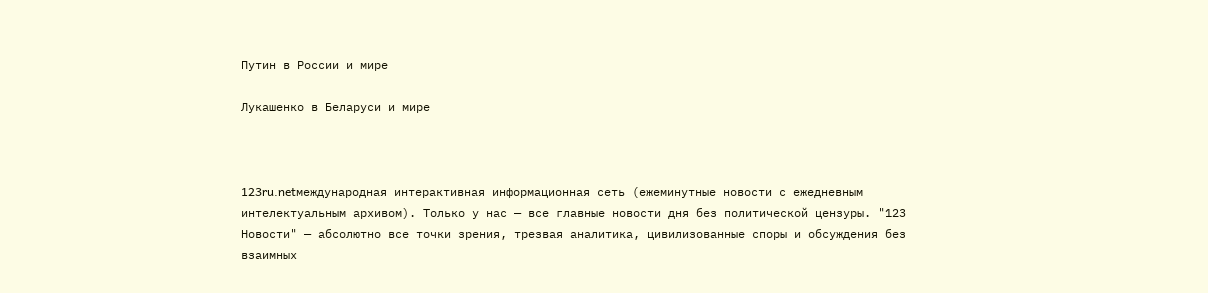Путин в России и мире

Лукашенко в Беларуси и мире



123ru.netмеждународная интерактивная информационная сеть (ежеминутные новости с ежедневным интелектуальным архивом). Только у нас — все главные новости дня без политической цензуры. "123 Новости" — абсолютно все точки зрения, трезвая аналитика, цивилизованные споры и обсуждения без взаимных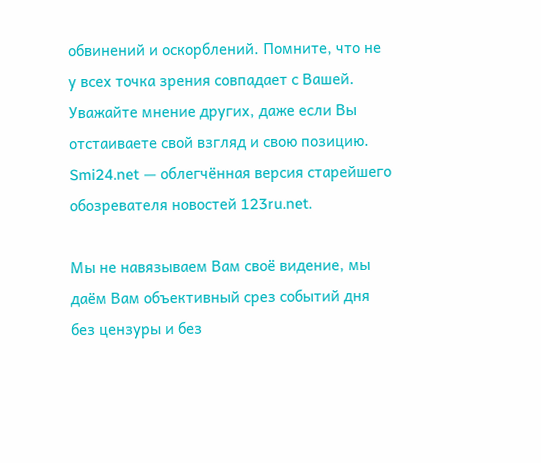обвинений и оскорблений. Помните, что не у всех точка зрения совпадает с Вашей. Уважайте мнение других, даже если Вы отстаиваете свой взгляд и свою позицию. Smi24.net — облегчённая версия старейшего обозревателя новостей 123ru.net.

Мы не навязываем Вам своё видение, мы даём Вам объективный срез событий дня без цензуры и без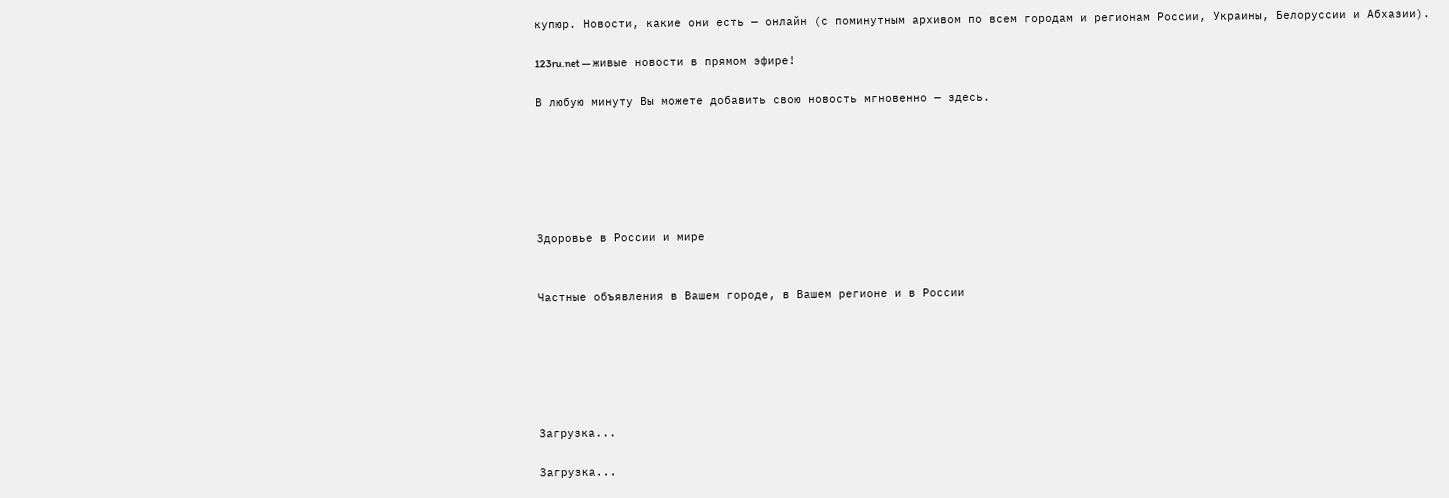купюр. Новости, какие они есть — онлайн (с поминутным архивом по всем городам и регионам России, Украины, Белоруссии и Абхазии).

123ru.net — живые новости в прямом эфире!

В любую минуту Вы можете добавить свою новость мгновенно — здесь.






Здоровье в России и мире


Частные объявления в Вашем городе, в Вашем регионе и в России






Загрузка...

Загрузка...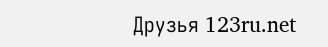Друзья 123ru.net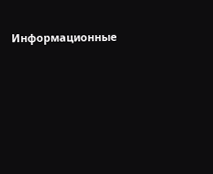Информационные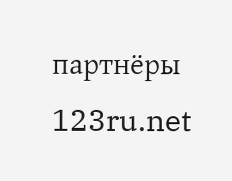партнёры 123ru.net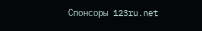Спонсоры 123ru.net